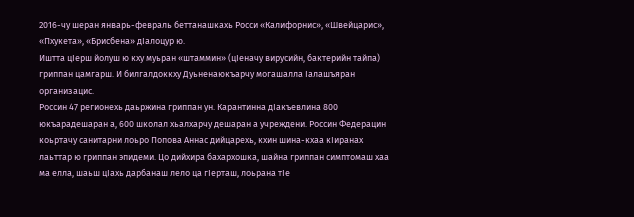2016-чу шеран январь-февраль беттанашкахь Росси «Калифорнис», «Швейцарис», «Пхукета», «Брисбена» дIалоцур ю.
Иштта цIерш йолуш ю кху муьран «штаммин» (цIеначу вирусийн, бактерийн тайпа) гриппан цамгарш. И билгалдоккху Дуьненаюкъарчу могашалла Iалашъяран организацис.
Россин 47 регионехь даьржина гриппан ун. Карантинна дIакъевлина 800 юкъарадешаран а, 600 школал хьалхарчу дешаран а учреждени. Россин Федерацин коьртачу санитарни лоьро Попова Аннас дийцарехь, кхин шина-кхаа кIиранах лаьттар ю гриппан эпидеми. Цо дийхира бахархошка, шайна гриппан симптомаш хаа ма елла, шаьш цIахь дарбанаш лело ца гIерташ, лоьрана тIе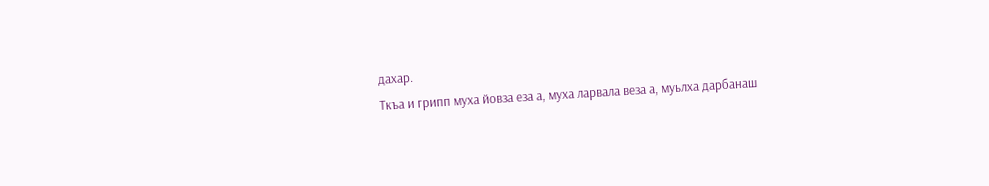дахар.
Ткъа и грипп муха йовза еза а, муха ларвала веза а, муьлха дарбанаш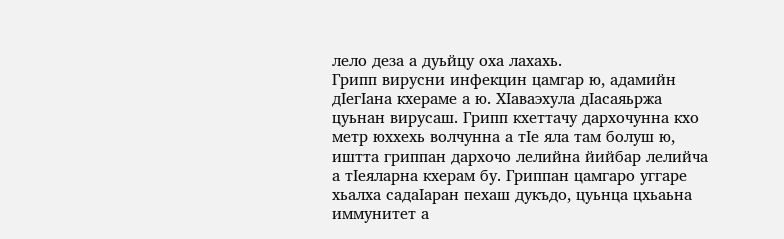лело деза а дуьйцу оха лахахь.
Грипп вирусни инфекцин цамгар ю, адамийн дIегIана кхераме а ю. ХIаваэхула дIасаяьржа цуьнан вирусаш. Грипп кхеттачу дархочунна кхо метр юххехь волчунна а тIе яла там болуш ю, иштта гриппан дархочо лелийна йийбар лелийча а тIеяларна кхерам бу. Гриппан цамгаро уггаре хьалха садаIаран пехаш дукъдо, цуьнца цхьаьна иммунитет а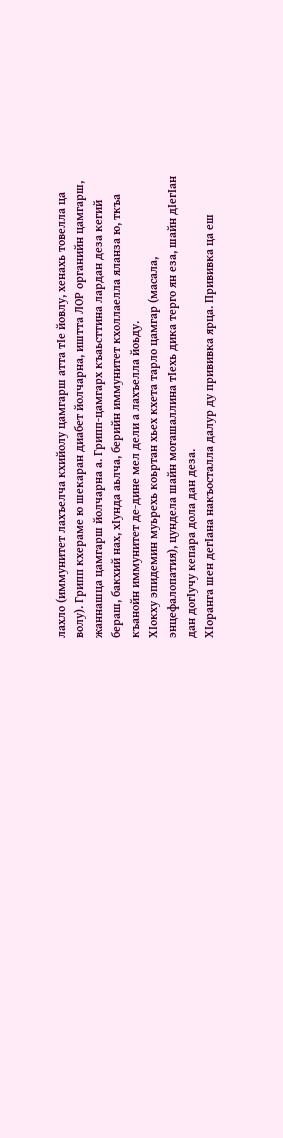лахло (иммунитет лахъелча кхийолу цамгарш атта тIе йовлу, хенахь товелла ца волу). Грипп кхераме ю шекаран диабет йолчарна, иштта ЛОР органийн цамгарш, жаннашца цамгарш йолчарна а. Грипп-цамгарх къаьсттина лардан деза кегий бераш, бакхий нах, хIунда аьлча, берийн иммунитет кхоллаелла яланза ю, ткъа къанойн иммунитет де-дине мел дели а лахъелла йоьду.
ХIокху эпидемин муьрехь коьртан хьех кхета тарло цамгар (масала, энцефалопатия), цундела шайн могашаллина тIехь дика терго ян еза, шайн дIегIан дан догIучу кепара дола дан деза.
ХIоранга шен дегIана накъосталла далур ду прививка ярца. Прививка ца еш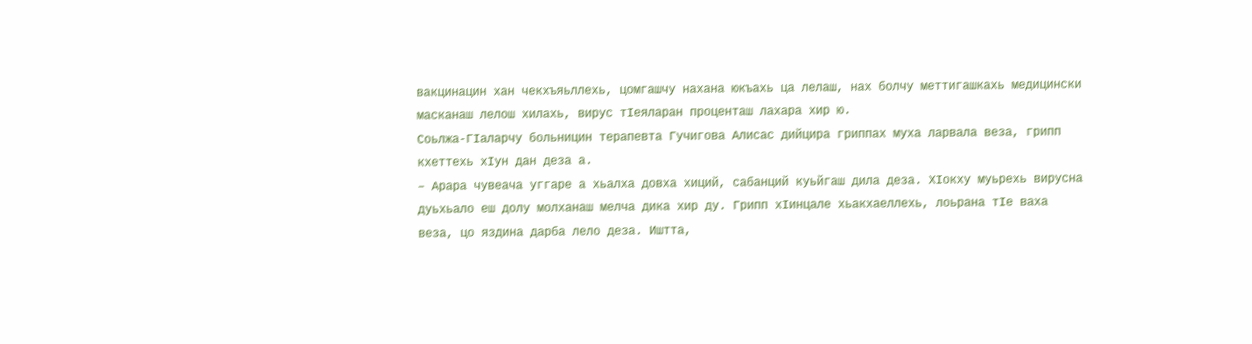вакцинацин хан чекхъяьллехь, цомгашчу нахана юкъахь ца лелаш, нах болчу меттигашкахь медицински масканаш лелош хилахь, вирус тIеяларан проценташ лахара хир ю.
Соьлжа-ГIаларчу больницин терапевта Гучигова Алисас дийцира гриппах муха ларвала веза, грипп кхеттехь хIун дан деза а.
– Арара чувеача уггаре а хьалха довха хиций, сабанций куьйгаш дила деза. ХIокху муьрехь вирусна дуьхьало еш долу молханаш мелча дика хир ду. Грипп хIинцале хьакхаеллехь, лоьрана тIе ваха веза, цо яздина дарба лело деза. Иштта,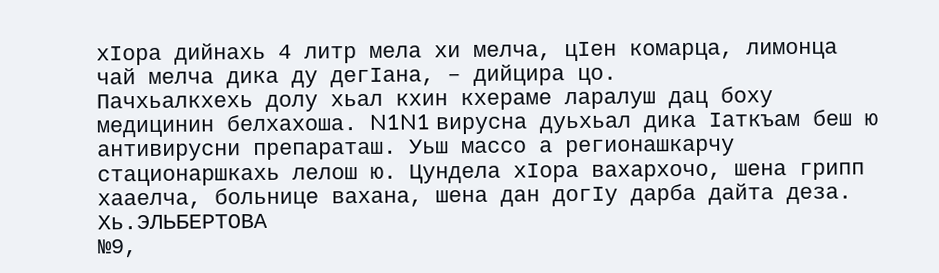хIора дийнахь 4 литр мела хи мелча, цIен комарца, лимонца чай мелча дика ду дегIана, – дийцира цо.
Пачхьалкхехь долу хьал кхин кхераме ларалуш дац боху медицинин белхахоша. N1N1 вирусна дуьхьал дика Iаткъам беш ю антивирусни препараташ. Уьш массо а регионашкарчу стационаршкахь лелош ю. Цундела хIора вахархочо, шена грипп хааелча, больнице вахана, шена дан догIу дарба дайта деза.
Хь.ЭЛЬБЕРТОВА
№9,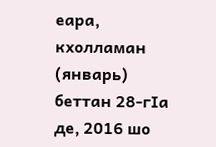еара, кхолламан (январь) беттан 28-гIа де, 2016 шо